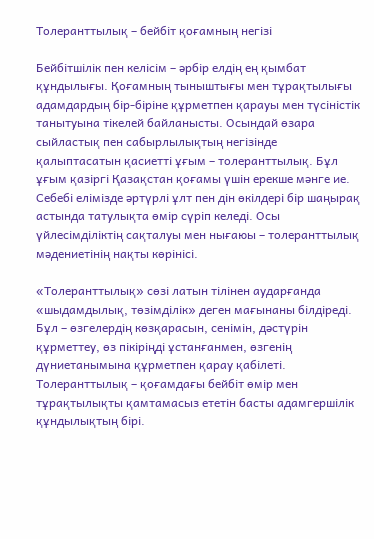Толеранттылық – бейбіт қоғамның негізі

Бейбітшілік пен келісім – әрбір елдің ең қымбат құндылығы. Қоғамның тыныштығы мен тұрақтылығы адамдардың бір-біріне құрметпен қарауы мен түсіністік танытуына тікелей байланысты. Осындай өзара сыйластық пен сабырлылықтың негізінде қалыптасатын қасиетті ұғым – толеранттылық. Бұл ұғым қазіргі Қазақстан қоғамы үшін ерекше мәнге ие. Себебі елімізде әртүрлі ұлт пен дін өкілдері бір шаңырақ астында татулықта өмір сүріп келеді. Осы үйлесімділіктің сақталуы мен нығаюы – толеранттылық мәдениетінің нақты көрінісі.

«Толеранттылық» сөзі латын тілінен аударғанда «шыдамдылық, төзімділік» деген мағынаны білдіреді. Бұл – өзгелердің көзқарасын, сенімін, дәстүрін құрметтеу, өз пікіріңді ұстанғанмен, өзгенің дүниетанымына құрметпен қарау қабілеті. Толеранттылық – қоғамдағы бейбіт өмір мен тұрақтылықты қамтамасыз ететін басты адамгершілік құндылықтың бірі.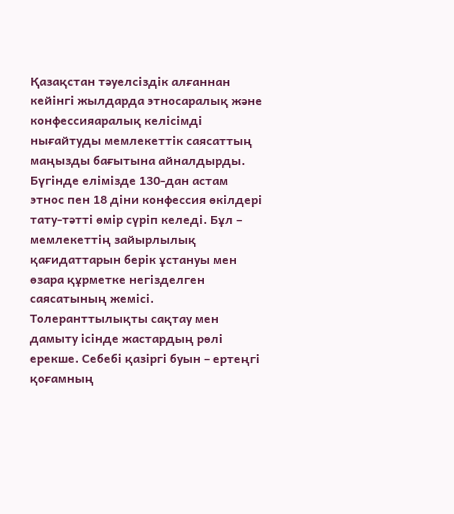Қазақстан тәуелсіздік алғаннан кейінгі жылдарда этносаралық және конфессияаралық келісімді нығайтуды мемлекеттік саясаттың маңызды бағытына айналдырды. Бүгінде елімізде 130-дан астам этнос пен 18 діни конфессия өкілдері тату-тәтті өмір сүріп келеді. Бұл – мемлекеттің зайырлылық қағидаттарын берік ұстануы мен өзара құрметке негізделген саясатының жемісі. Толеранттылықты сақтау мен дамыту ісінде жастардың рөлі ерекше. Себебі қазіргі буын – ертеңгі қоғамның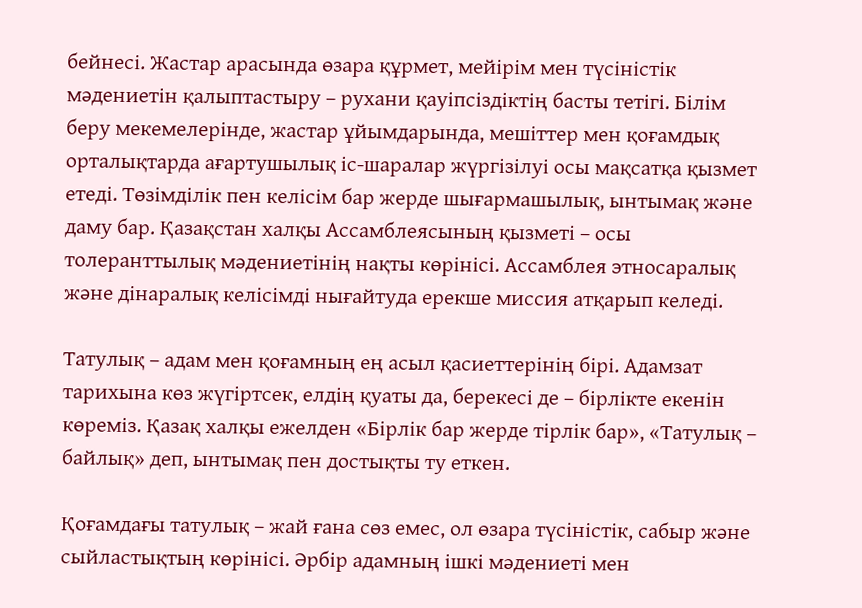бейнесі. Жастар арасында өзара құрмет, мейірім мен түсіністік мәдениетін қалыптастыру – рухани қауіпсіздіктің басты тетігі. Білім беру мекемелерінде, жастар ұйымдарында, мешіттер мен қоғамдық орталықтарда ағартушылық іс-шаралар жүргізілуі осы мақсатқа қызмет етеді. Төзімділік пен келісім бар жерде шығармашылық, ынтымақ және даму бар. Қазақстан халқы Ассамблеясының қызметі – осы толеранттылық мәдениетінің нақты көрінісі. Ассамблея этносаралық және дінаралық келісімді нығайтуда ерекше миссия атқарып келеді.

Татулық – адам мен қоғамның ең асыл қасиеттерінің бірі. Адамзат тарихына көз жүгіртсек, елдің қуаты да, берекесі де – бірлікте екенін көреміз. Қазақ халқы ежелден «Бірлік бар жерде тірлік бар», «Татулық – байлық» деп, ынтымақ пен достықты ту еткен.

Қоғамдағы татулық – жай ғана сөз емес, ол өзара түсіністік, сабыр және сыйластықтың көрінісі. Әрбір адамның ішкі мәдениеті мен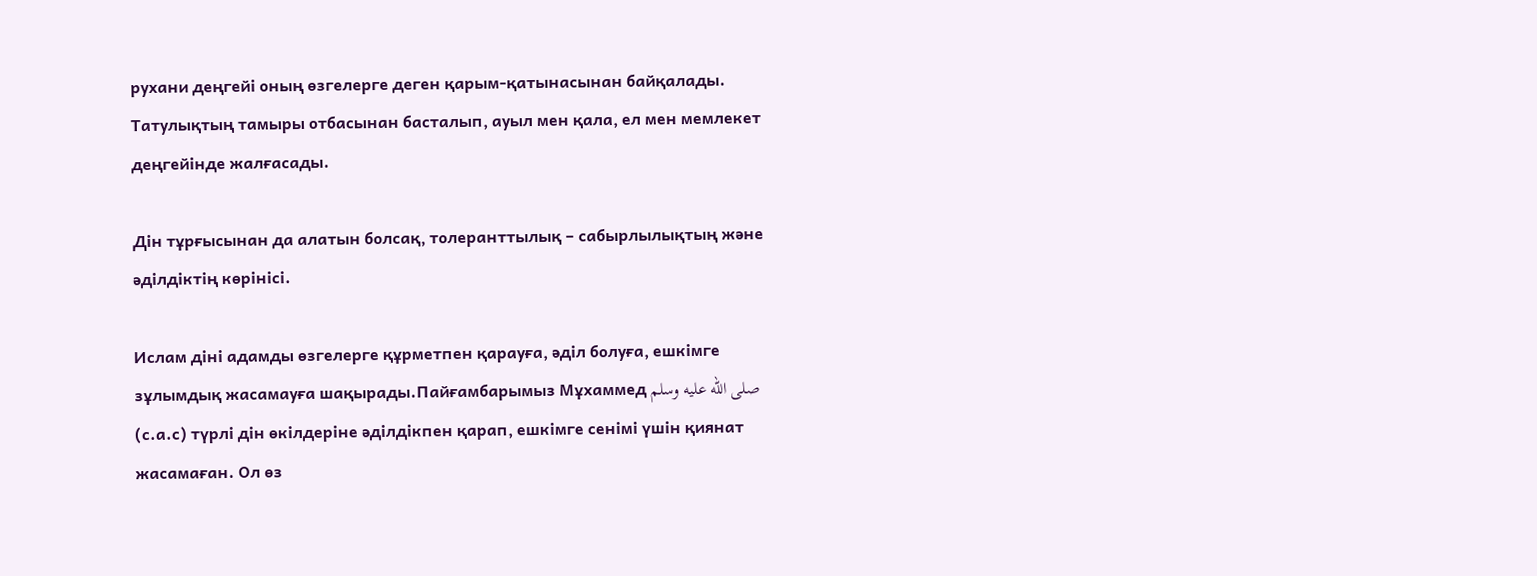рухани деңгейі оның өзгелерге деген қарым-қатынасынан байқалады. Татулықтың тамыры отбасынан басталып, ауыл мен қала, ел мен мемлекет деңгейінде жалғасады.

Дін тұрғысынан да алатын болсақ, толеранттылық – сабырлылықтың және әділдіктің көрінісі.

Ислам діні адамды өзгелерге құрметпен қарауға, әділ болуға, ешкімге зұлымдық жасамауға шақырады.Пайғамбарымыз Мұхаммед صلى الله عليه وسلم (с.а.с) түрлі дін өкілдеріне әділдікпен қарап, ешкімге сенімі үшін қиянат жасамаған. Ол өз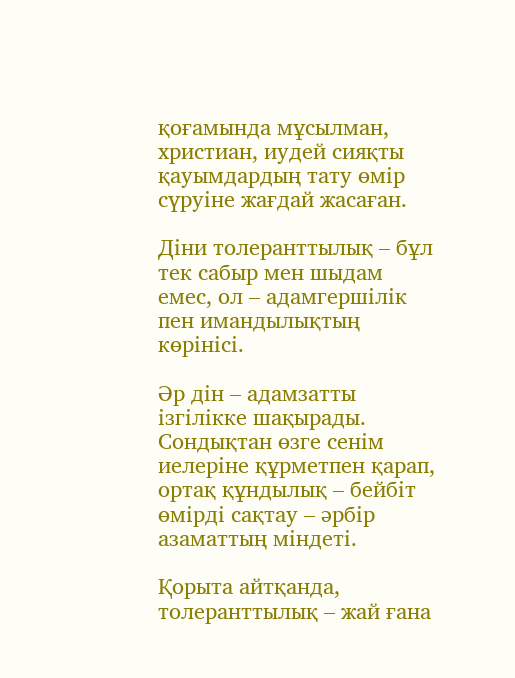қоғамында мұсылман, христиан, иудей сияқты қауымдардың тату өмір сүруіне жағдай жасаған.

Діни толеранттылық – бұл тек сабыр мен шыдам емес, ол – адамгершілік пен имандылықтың көрінісі.

Әр дін – адамзатты ізгілікке шақырады. Сондықтан өзге сенім иелеріне құрметпен қарап, ортақ құндылық – бейбіт өмірді сақтау – әрбір азаматтың міндеті.

Қорыта айтқанда, толеранттылық – жай ғана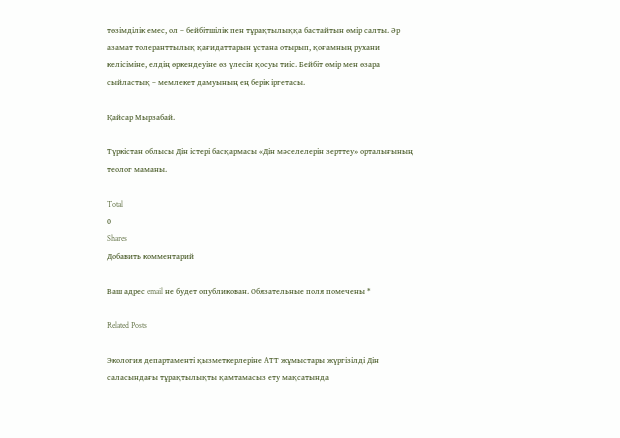төзімділік емес, ол – бейбітшілік пен тұрақтылыққа бастайтын өмір салты. Әр азамат толеранттылық қағидаттарын ұстана отырып, қоғамның рухани келісіміне, елдің өркендеуіне өз үлесін қосуы тиіс. Бейбіт өмір мен өзара сыйластық – мемлекет дамуының ең берік іргетасы.

Қайсар Мырзабай.

Түркістан облысы Дін істері басқармасы «Дін мәселелерін зерттеу» орталығының теолог маманы.

Total
0
Shares
Добавить комментарий

Ваш адрес email не будет опубликован. Обязательные поля помечены *

Related Posts

Экология департаменті қызметкерлеріне АТТ жұмыстары жүргізілді Дін саласындағы тұрақтылықты қамтамасыз ету мақсатында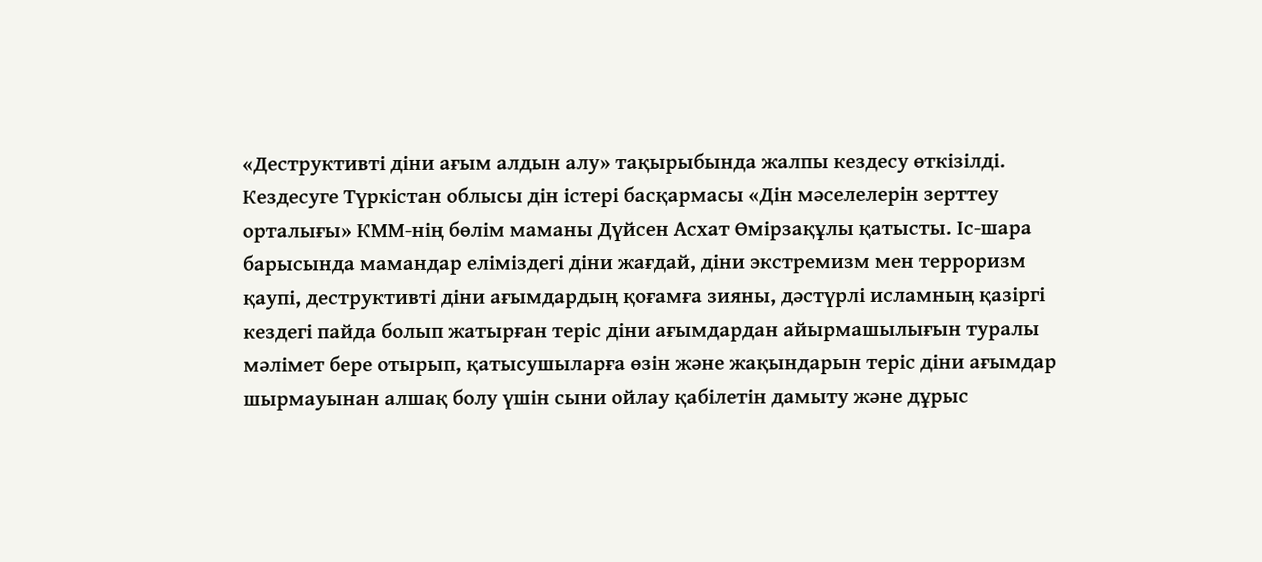«Деструктивті діни ағым алдын алу» тақырыбында жалпы кездесу өткізілді. Кездесуге Түркістан облысы дін істері басқармасы «Дін мәселелерін зерттеу орталығы» КММ-нің бөлім маманы Дүйсен Асхат Өмірзақұлы қатысты. Іс-шара барысында мамандар еліміздегі діни жағдай, діни экстремизм мен терроризм қаупі, деструктивті діни ағымдардың қоғамға зияны, дәстүрлі исламның қазіргі кездегі пайда болып жатырған теріс діни ағымдардан айырмашылығын туралы мәлімет бере отырып, қатысушыларға өзін және жақындарын теріс діни ағымдар шырмауынан алшақ болу үшін сыни ойлау қабілетін дамыту және дұрыс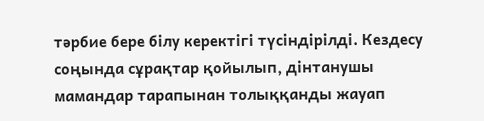тәрбие бере білу керектігі түсіндірілді. Кездесу соңында сұрақтар қойылып, дінтанушы мамандар тарапынан толыққанды жауап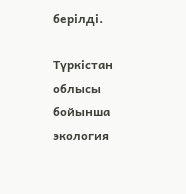берілді.

Түркістан облысы бойынша экология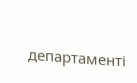департаменті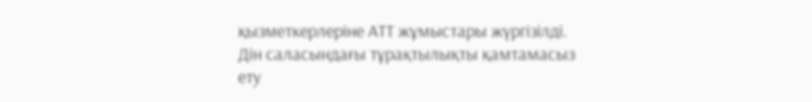қызметкерлеріне АТТ жұмыстары жүргізілді. Дін саласындағы тұрақтылықты қамтамасыз ету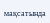мақсатында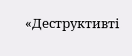«Деструктивті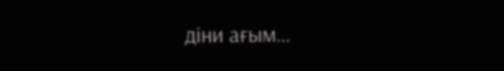діни ағым…